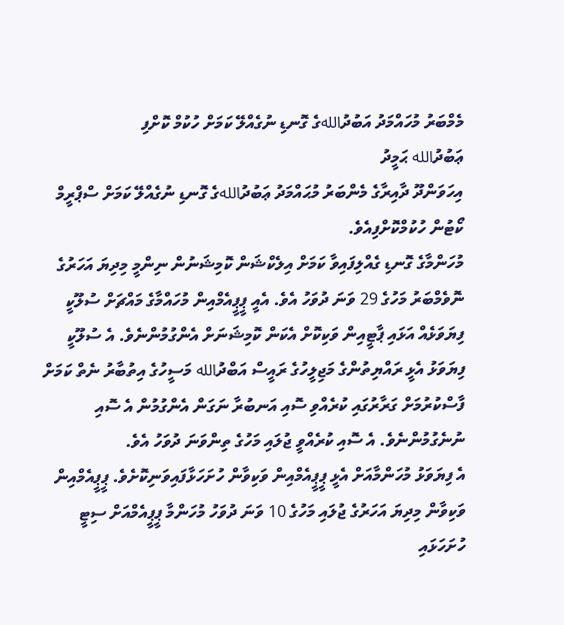މެމްބަރު މުހައްމަދު އަބުދުاللهގެ ގޮނޑި ނުގެއްލޭ ކަމަށް ހުކުމް ކޮށްފި
ޢަބުދުالله ޙަމީދު
އިހަވަންދޫ ދާއިރާގެ މެންބަރު މުޙައްމަދު ޢަބުދުاللهގެ ގޮނޑި ނުގެއްލޭ ކަމަށް ސްޕްރީމް ކޯޓުން ހުކުމްކޮށްފިއެވެ.
މުހަންމާގެ ގޮނޑި ގެއްލިފައިވާ ކަމަށް އިލެކްޝަން ކޮމިޝަނުން ނިންމީ މިދިޔަ އަހަރުގެ ނޮވެމްބަރު މަހުގެ 29 ވަނަ ދުވަހު އެވެ. އެއީ ޕީޕީއެމްއިން މުހައްމާގެ މައްޗަށް ސުލޫކީ ފިޔަވަޅެއް އަޅައި ޕާޓީއިން ވަކިކޮށް އެކަން ކޮމިޝަނަށް އެންގުމުންނެވެ. އެ ސުލޫކީ ފިޔަވަޅު އެޅީ ރައްޔިތުންގެ މަޖިލީހުގެ ރައީސް އަބްދުالله މަސީހުގެ އިތުބާރު ނެތް ކަމަށް ފާސްކުރުމަށް ގަރާރުގައި ކުރެއްވި ސޮއި އަނބުރާ ނަގަން އެންގުމުން އެ ސޮއި ނުނެގުމުންނެވެ. އެ ސޮއި ކުރެއްވީ ޖުލައި މަހުގެ ތިންވަނަ ދުވަހު އެވެ.
އެ ފިޔަވަޅު މުހަންމާއަށް އެޅީ ޕީޕީއެމްއިން ވަކިވާން ހުށަހަޅާފައިވަނިކޮށެވެ. ޕީޕީއެމްއިން ވަކިވާން މިދިޔަ އަހަރުގެ ޖުލައި މަހުގެ 10 ވަނަ ދުވަހު މުހަންމާ ޕީޕީއެމްއަށް ސިޓީ ހުށަހަޅައި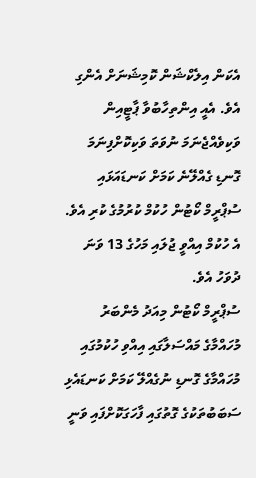އެކަން އިލެކްޝަން ކޮމިޝަނަށް އެންގި އެވެ. އެއީ އިންތިހާބުވާ ޕާޓީއިން ވަކިވެއްޖެނަމަ ނުވަތަ ވަކިކޮށްފިނަމަ ގޮނޑި ގެއްލޭނެ ކަމަށް ކަނޑައަޅައި ސުޕްރީމް ކޯޓުން ހުކުމް ކުރުމުގެ ކުރި އެވެ. އެ ހުކުމް އިއްވީ ޖުލައި މަހުގެ 13 ވަނަ ދުވަހު އެވެ.
ސުޕްރީމް ކޯޓުން މިއަދު މެންބަރު މުހައްމާގެ މައްސަލާގައި އިއްވި ހުކުމުގައި މުހައްމާގެ ގޮނޑި ނުގެއްލޭ ކަމަށް ކަނޑައެޅި ސަބަބުތަކުގެ ގޮތުގައި ފާހަގަކޮށްފައި ވަނީ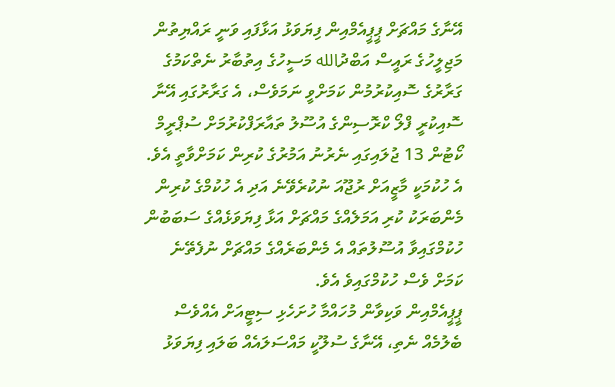އޭނާގެ މައްޗަށް ޕީޕީއެމްއިން ފިޔަވަޅު އަޅާފައި ވަނީ ރައްޔިތުން މަޖިލީހުގެ ރައީސް އަބްދުالله މަސީހުގެ އިތުބާރު ނެތްކަމުގެ ގަރާރުގެ ސޮއިކުރުމުން ކަމަށްވީ ނަމަވެސް، އެ ގަރާރުގައި އޭނާ ސޮއިކުރީ ފްލޯ ކްރޮސިންގެ އުސޫލު ތައާރަފްކުރުމަށް ސުޕްރީމް ކޯޓުން 13 ޖުލައިގައި ނެރުނު އަމުރުގެ ކުރިން ކަމަށްވާތީ އެވެ. އެ ހުކުމަކީ މާޒީއަށް ރުޖޫއަ ނުކުރެވޭނެ އަދި އެ ހުކުމްގެ ކުރިން މެންބަރަކު ކުރި އަމަލެއްގެ މައްޗަށް އަޅާ ފިޔަވަޅެއްގެ ސަބަބުން ހުކުމްގައިވާ އުސޫލުތައް އެ މެންބަރެއްގެ މައްޗަށް ނުފެތޭނެ ކަމަށް ވެސް ހުކުމްގައިވެ އެވެ.
ޕީޕީއެމްއިން ވަކިވާން މުހައްމާ ހުށަހެޅި ސިޓީއަށް އެއްވެސް ބެލުމެއް ނެތި، އޭނާގެ ސުލޫކީ މައްސަލައެއް ބަލައި ފިޔަވަޅު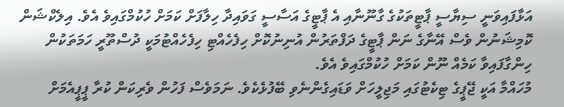އަޅާފައިވަނީ ސިޔާސީ ޕާޓީތަކުގެ ގާނޫނާއި އެ ޕާޓީގެ އަސާސީ ގަވައިދާ ހިލާފަށް ކަމަށް ހުކުމްގައިވެ އެވެ. އިލެކްޝަން ކޮމިޝަނުން ވެސް އޭނާގެ ނަން ޕާޓީގެ ދަފްތަރުން އުނިނުކޮށް ހިފެހެއްޓި ހިފެހެއްޓުމަކީ ދުސްތޫރީ ހަމަތަކުން ހިންގާފައިވާ ކަމެއް ނޫން ކަމަށް ހުކުމްގައިވެ އެވެ.
މުހައްމާ އަކީ ޖޭޕީގެ ޓިކެޓުގައި މަޖިލީހަށް ވަޑައިގެންނެވި ބޭފުޅެކެވެ. ނަމަވެސް ފަހުން ވެރިކަން ކުރާ ޕީޕީއެމަށް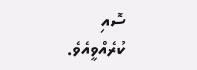ސޮއި ކުރެއްވީއެވެ.